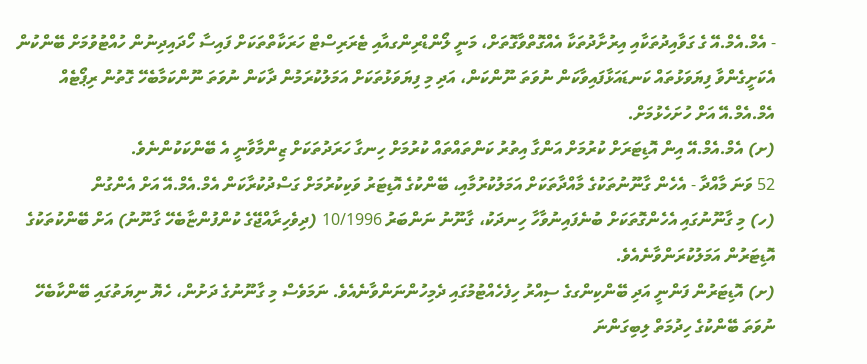- އެމް.އެމް.އޭ ގެ ގަވާއިދުތަކާއި އިރުށާދުތަކާ އެއްގޮތްވާގޮތަށް، މަނީ ލޯންޑްރިންގއާއި ޓެރަރިސްޓް ހަރަކާތްތަކަށް ފައިސާ ހޯދައިދިނުން ހުއްޓުވުމަށް ބޭންކުން އެކަށީގެންވާ ފިޔަވަޅުތައް ކަނޑައަޅާފައިވާކަން ނުވަތަ ނޫންކަން، އަދި މި ފިޔަވަޅުތަކަށް އަމަލުކުރަމުން ދާކަން ނުވަތަ ނޫންކަމާބެހޭ ގޮތުން ރިޕޯޓެއް އެމް.އެމް.އޭ އަށް ހުށަހެޅުމަށް.
(ށ) އެމް.އެމް.އޭ އިން އޮޑިޓަރަށް ކުރުމަށް އަންގާ އިތުރު ކަންތައްތައް ކުރުމަށް ހިނގާ ހަރަދުތަކަށް ޒިންމާވާނީ އެ ބޭންކަކުންނެވެ.
52 ވަނަ މާއްދާ - އެހެން ގާނޫނުތަކުގެ މާއްދާތަކަށް އަމަލުކުރުމާއި، ބޭންކުގެ އޮޑިޓަރު ވަކިކުރުމަށް ގަސްދުކުރާކަން އެމް.އެމް.އޭ އަށް އެންގުން
(ހ) މި ގާނޫނުގައި އެހެންގޮތަކަށް ބުނެފައިނުވާހާ ހިނދަކު، ގާނޫނު ނަންބަރު 10/1996 (ދިވެހިރާއްޖޭގެ ކުންފުންޏާބެހޭ ގާނޫނު) އަށް ބޭންކުތަކުގެ އޮޑިޓަރުން އަމަލުކުރަންވާނެއެވެ.
(ށ) އޮޑިޓަރުން ފަންނީ އަދި ބޭންކިންގގެ ސިއްރު ހިފެހެއްޓުމުގައި ދެމިހުންނަންވާނެއެވެ. ނަމަވެސް މި ގާނޫނުގެ ދަށުން، ހެޔޮ ނިޔަތުގައި ބޭންކާބެހޭ ނުވަތަ ބޭންކުގެ ހިދުމަތް ލިބިގަންނަ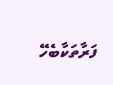ފަރާތަކާބެހޭ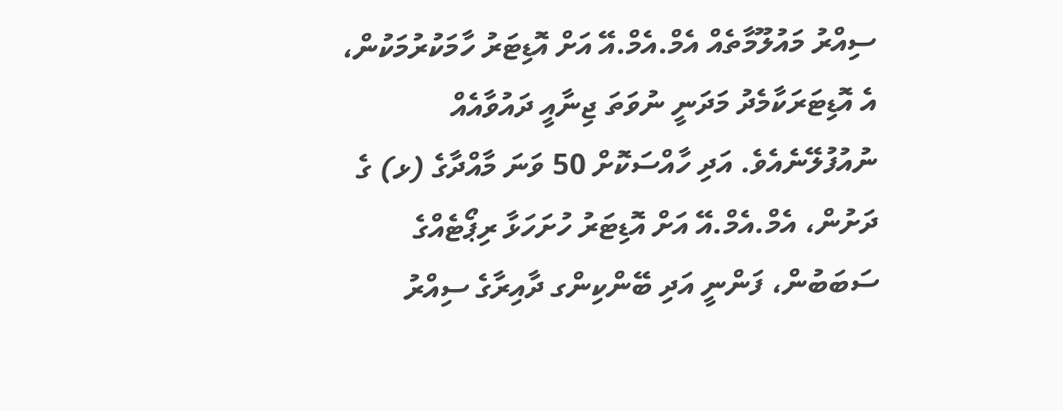ސިއްރު މައުލޫމާތެއް އެމް.އެމް.އޭ އަށް އޮޑިޓަރު ހާމަކުރުމަކުން، އެ އޮޑިޓަރަކާމެދު މަދަނީ ނުވަތަ ޖިނާއީ ދައުވާއެއް ނުއުފުލޭނެއެވެ. އަދި ހާއްސަކޮށް 50 ވަނަ މާއްދާގެ (ޅ) ގެ ދަށުން، އެމް.އެމް.އޭ އަށް އޮޑިޓަރު ހުށަހަޅާ ރިޕޯޓެއްގެ ސަބަބުން، ފަންނީ އަދި ބޭންކިންގ ދާއިރާގެ ސިއްރު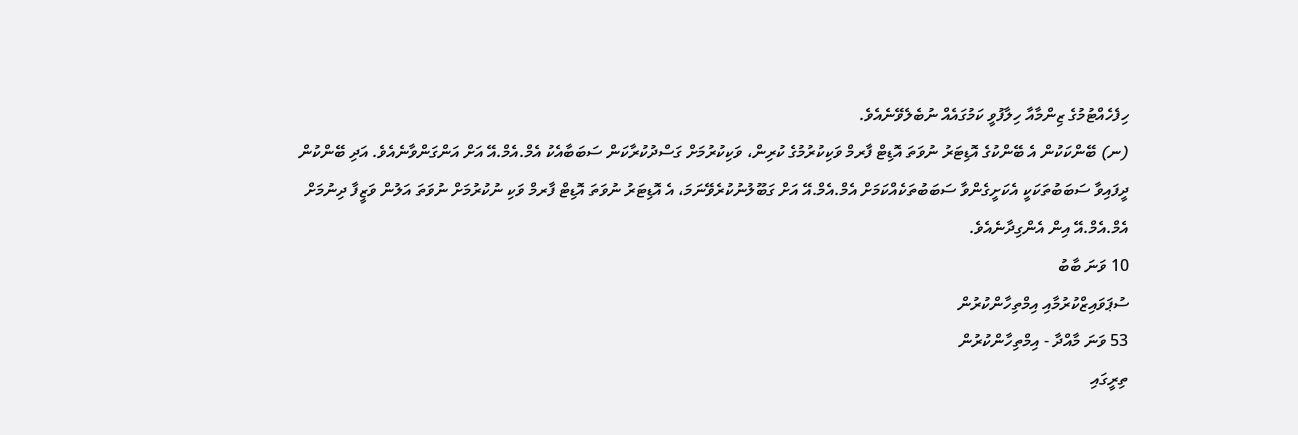ހިފެހެއްޓުމުގެ ޒިންމާއާ ހިލާފުވީ ކަމުގައެއް ނުބެލެވޭނެއެވެ.
(ނ) ބޭންކަކުން އެ ބޭންކުގެ އޮޑިޓަރު ނުވަތަ އޮޑިޓް ފާރމް ވަކިކުރުމުގެ ކުރިން، ވަކިކުރުމަށް ގަސްދުކުރާކަން ސަބަބާއެކު އެމް.އެމް.އޭ އަށް އަންގަންވާނެއެވެ. އަދި ބޭންކުން ދީފައިވާ ސަބަބުތަކަކީ އެކަށީގެންވާ ސަބަބުތަކެއްކަމަށް އެމް.އެމް.އޭ އަށް ގަބޫލުނުކުރެވޭނަމަ، އެ އޮޑިޓަރު ނުވަތަ އޮޑިޓް ފާރމް ވަކި ނުކުރުމަށް ނުވަތަ އަލުން ވަޒީފާ ދިނުމަށް އެމް.އެމް.އޭ އިން އެންގިދާނެއެވެ.
10 ވަނަ ބާބު
ސުޕަވައިޒްކުރުމާއި އިމްތިހާންކުރުން
53 ވަނަ މާއްދާ - އިމްތިހާންކުރުން
ތިރީގައި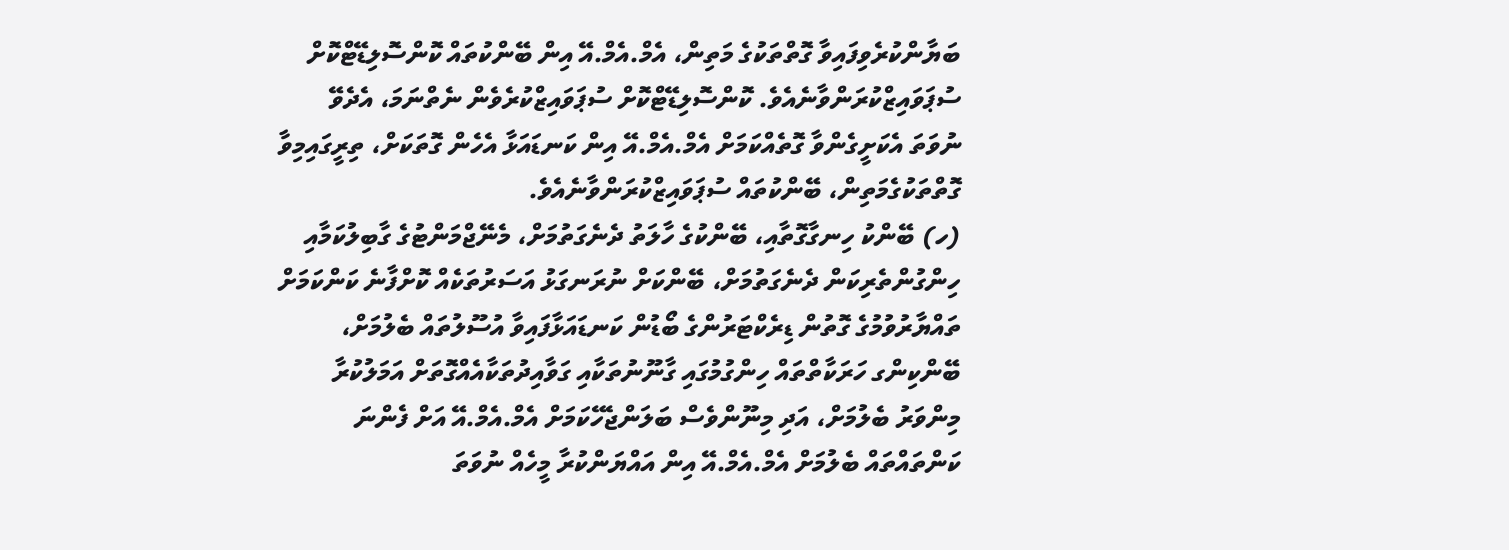ބަޔާންކުރެވިފައިވާ ގޮތްތަކުގެ މަތިން، އެމް.އެމް.އޭ އިން ބޭންކުތައް ކޮންސޮލިޑޭޓްކޮށް ސުޕަވައިޒްކުރަންވާނެއެވެ. ކޮންސޮލިޑޭޓްކޮށް ސުޕަވައިޒްކުރެވެން ނެތްނަމަ، އެދެވޭ ނުވަތަ އެކަށީގެންވާ ގޮތެއްކަމަށް އެމް.އެމް.އޭ އިން ކަނޑައަޅާ އެހެން ގޮތަކަށް، ތިރީގައިމިވާ ގޮތްތަކުގެމަތިން، ބޭންކުތައް ސުޕަވައިޒްކުރަންވާނެއެވެ.
(ހ) ބޭންކު ހިނގާގޮތާއި، ބޭންކުގެ ހާލަތު ދެނެގަތުމަށް، މެނޭޖްމަންޓުގެ ގާބިލުކަމާއި ހިންގުންތެރިކަން ދެނެގަތުމަށް، ބޭންކަށް ނުރަނގަޅު އަސަރުތަކެއް ކޮށްފާނެ ކަންކަމަށް ތައްޔާރުވުމުގެ ގޮތުން ޑިރެކްޓަރުންގެ ބޯޑުން ކަނޑައަޅާފައިވާ އުސޫލުތައް ބެލުމަށް، ބޭންކިންގ ހަރަކާތްތައް ހިންގުމުގައި ގާނޫނުތަކާއި ގަވާއިދުތަކާއެއްގޮތަށް އަމަލުކުރާ މިންވަރު ބެލުމަށް، އަދި މިނޫންވެސް ބަލަންޖެހޭކަމަށް އެމް.އެމް.އޭ އަށް ފެންނަ ކަންތައްތައް ބެލުމަށް އެމް.އެމް.އޭ އިން އައްޔަންކުރާ މީހެއް ނުވަތަ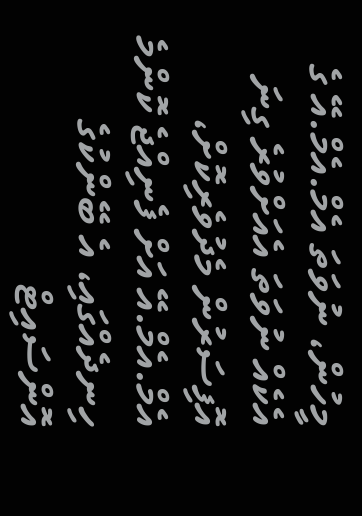މީހުން، ނުވަތަ އެމް.އެމް.އޭ ގެ އެކެއް ނުވަތަ އެއަށްވުރެ ގިނަ އޮފިސަރުން މެދުވެރިކޮށް، އެމް.އެމް.އޭ އަށް ފެނިއްޖެ ކޮންމެ ހިނދެއްގައި، އެ ބޭންކުގެ އޮންސައިޓް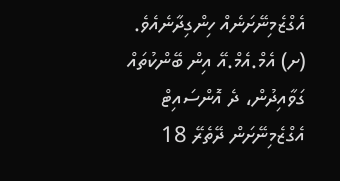އެގްޒެމިނޭށަނެއް ހިންގިދާނެއެވެ.
(ށ) އެމް.އެމް.އޭ އިން ބޭންކުތައް ގަވާއިދުން، ދެ އޮންސައިޓް އެގްޒެމިނޭށަން ދޭތެރޭ 18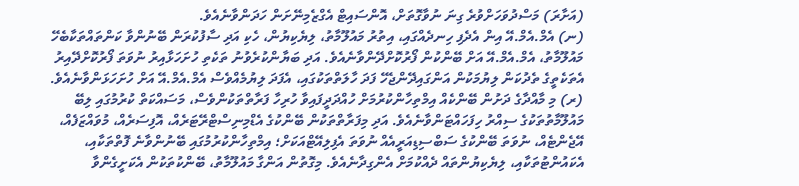(އަށާރަ) މަސްދުވަހަށްވުރެ ގިނަ ނުވާގޮތަށް، އޮންސައިޓް އެގްޒެމިނޭށަން ހަދަންވާނެއެވެ.
(ނ) އެމް.އެމް.އޭ އިން އެދެފި ހިނދެއްގައި، އިތުރު މައުލޫމާތު، ލިޔެކިޔުން، ހެކި އަދި ސާފުކުރަން ބޭނުންވާ ކަންތައްތަކާބެހޭ މައުލޫމާތު، އެމް.އެމް.އޭ އަށް ބޭންކުން ފޯރުކޮށްދޭންވާނެއެވެ. އަދި ބަޔާންކުރެވުނު ތަކެތި ހުށަހަޅާއިރު ނުވަތަ ފޯރުކޮށްދޭއިރު އެތަކެތީގެ ތެދުކަން ލިޔުމަކުން އަންގައިދޭންޖެހޭ ފަދަ ހާލަތްތަކުގައި، އެފަދަ ލިޔުމެއްވެސް އެމް.އެމް.އޭ އަށް ހުށަހަޅަންވާނެއެވެ.
(ރ) މި މާއްދާގެ ދަށުން ބޭންކެއް އިމްތިހާންކުރުމަށް ހުއްދަދީފައިވާ ހުރިހާ ފަރާތްތަކުންވެސް، މަސައްކަތް ކުރުމުގައި ލިބޭ މައުލޫމާތުތަކުގެ ސިއްރު ހިފަހައްޓަންވާނެއެވެ. އަދި މިފަރާތްތަކުން ބޭންކުގެ އެޑްމިނިސްޓްރޭޓަރެއް، އޮފިސަރެއް، މުވައްޒަފެއް، އޭޖެންޓެއް، ނުވަތަ ބޭންކުގެ ސަބްސިޑިއަރީއެއް ނުވަތަ އެފިލިއޭޓްއަކަށް؛ އިމްތިހާންކުރުމުގައި ބޭނުންވާނެ ފޮތްތަކާއި، އެކައުންޓުތަކާއި، ލިޔެކިޔުންތައް ދެއްކުމަށް އެންގިދާނެއެވެ. މިގޮތުން އަންގާ މައުލޫމާތު، ބޭންކުތަކުން އެކަށީގެންވާ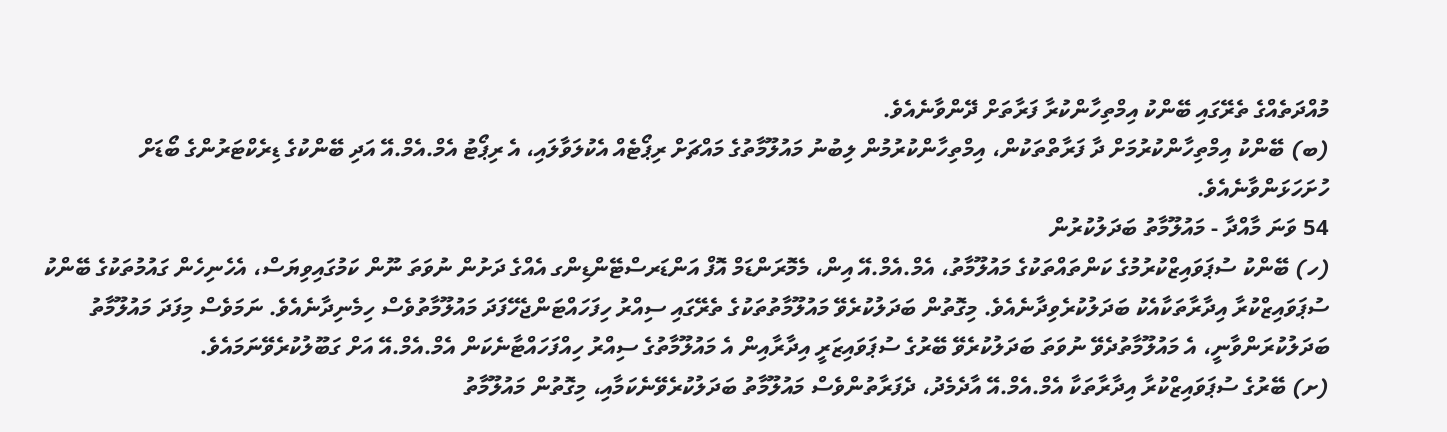މުއްދަތެއްގެ ތެރޭގައި ބޭންކު އިމްތިހާންކުރާ ފަރާތަށް ދޭންވާނެއެވެ.
(ބ) ބޭންކު އިމްތިހާންކުރުމަށް ދާ ފަރާތްތަކުން، އިމްތިހާންކުރުމުން ލިބުނު މައުލޫމާތުގެ މައްޗަށް ރިޕޯޓެއް އެކުލަވާލައި، އެ ރިޕޯޓު އެމް.އެމް.އޭ އަދި ބޭންކުގެ ޑިރެކްޓަރުންގެ ބޯޑަށް ހުށަހަޅަންވާނެއެވެ.
54 ވަނަ މާއްދާ - މައުލޫމާތު ބަދަލުކުރުން
(ހ) ބޭންކު ސުޕަވައިޒްކުރުމުގެ ކަންތައްތަކުގެ މައުލޫމާތު، އެމް.އެމް.އޭ އިން، މެމޮރަންޑަމް އޮފް އަންޑަރސްޓޭންޑިންގ އެއްގެ ދަށުން ނުވަތަ ނޫން ކަމުގައިވިޔަސް، އެހެނިހެން ގައުމުތަކުގެ ބޭންކު ސުޕަވައިޒްކުރާ އިދާރާތަކާއެކު ބަދަލުކުރެވިދާނެއެވެ. މިގޮތުން ބަދަލުކުރެވޭ މައުލޫމާތުތަކުގެ ތެރޭގައި ސިއްރު ހިފަހައްޓަންޖެހޭފަދަ މައުލޫމާތުވެސް ހިމެނިދާނެއެވެ. ނަމަވެސް މިފަދަ މައުލޫމާތު ބަދަލުކުރަންވާނީ، އެ މައުލޫމާތުދެވޭ ނުވަތަ ބަދަލުކުރެވޭ ބޭރުގެ ސުޕަވައިޒަރީ އިދާރާއިން އެ މައުލޫމާތުގެ ސިއްރު ހިއްފަހައްޓާނެކަން އެމް.އެމް.އޭ އަށް ގަބޫލުކުރެވޭނަމައެވެ.
(ށ) ބޭރުގެ ސުޕަވައިޒްކުރާ އިދާރާތަކާ އެމް.އެމް.އޭ އާދެމެދު، ދެފަރާތުންވެސް މައުލޫމާތު ބަދަލުކުރެވޭނެކަމާއި، މިގޮތުން މައުލޫމާތު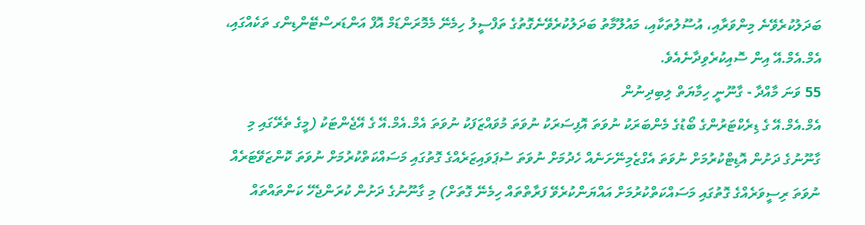ބަދަލުކުރެވޭނެ މިންވަރާއި، އުސޫލުތަކާއި، މައުލޫމާތު ބަދަލުކުރެވޭނެގޮތުގެ ތަފްސީލު ހިމެނޭ މެމޮރަންޑަމް އޮފް އަންޑަރސްޓޭންޑިންގ ތަކެއްގައި، އެމް.އެމް.އޭ އިން ސޮއިކުރެވިދާނެއެވެ.
55 ވަނަ މާއްދާ - ގާނޫނީ ހިމާޔަތް ލިބިދިނުން
އެމް.އެމް.އޭ ގެ ޑިރެކްޓަރުންގެ ބޯޑުގެ މެންބަރަކު ނުވަތަ އޮފިސަރަކު ނުވަތަ މުވައްޒަފަކު ނުވަތަ އެމް.އެމް.އޭ ގެ އޭޖެންޓަކު (މީގެ ތެރޭގައި މި ގާނޫނުގެ ދަށުން އޮޑިޓްކުރުމަށް ނުވަތަ އެގްޒެމިނޭށަނެއް ހެދުމަށް ނުވަތަ ސުޕަވައިޒަރެއްގެ ގޮތުގައި މަސައްކަތްކުރުމަށް ނުވަތަ ކޮންޒަވޭޓަރެއް ނުވަތަ ރިސީވަރެއްގެ ގޮތުގައި މަސައްކަތްކުރުމަށް އައްޔަންކުރެވޭ ފަރާތްތައް ހިމެނޭ ގޮތަށް) މި ގާނޫނުގެ ދަށުން ކުރަންޖެހޭ ކަންތައްތައް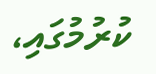ކުރުމުގައި،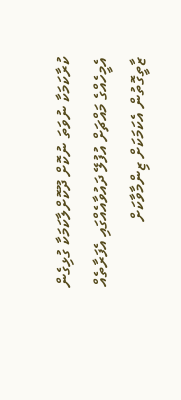ކުރާކަމަކާ ނުވަތަ ނުކޮށް ދޫކޮށްލާކަމަކާ ގުޅިގެން އެމީހެއްގެ މައްޗަށް އުފުލޭ ދައުވާއެއްގައި އެފަރާތެއް ޒާތީގޮތުން އެކަމަކަށް ޒިންމާވާކަށް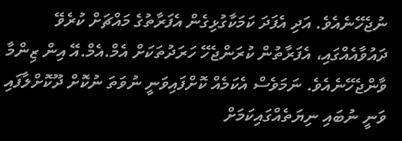ނުޖެހޭނެއެވެ. އަދި އެފަދަ ކަމަކާގުޅިގެން އެފަރާތުގެ މައްޗަށް ކުރެވޭ ދައުވާއެއްގައި، އެފަރާތުން ކުރަންޖެހޭ ހަރަދުތަކަށް އެމް.އެމް.އޭ އިން ޒިންމާ ވާންޖެހޭނެއެވެ. ނަމަވެސް އެކަމެއް ކޮށްފައިވަނީ ނުވަތަ ނުކޮށް ދޫކޮށްލާފައި ވަނީ ނުބައި ނިޔަތެއްގައިކަމަށް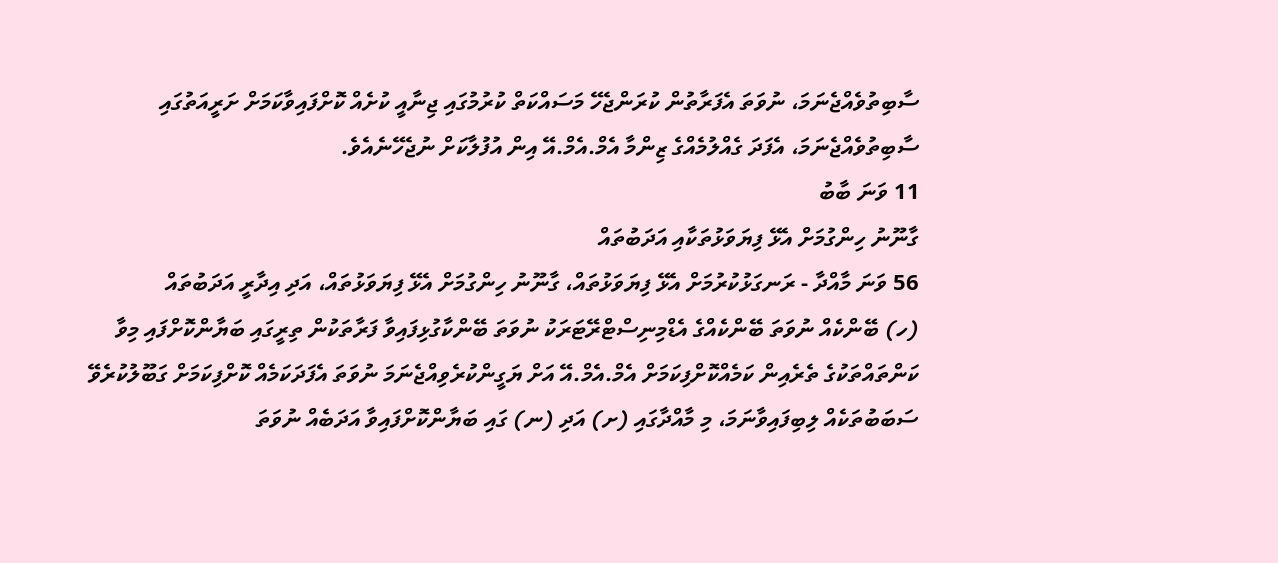ސާބިތުވެއްޖެނަމަ، ނުވަތަ އެފަރާތުން ކުރަންޖެހޭ މަސައްކަތް ކުރުމުގައި ޖިނާއީ ކުށެއް ކޮށްފައިވާކަމަށް ށަރީއަތުގައި ސާބިތުވެއްޖެނަމަ، އެފަދަ ގެއްލުމެއްގެ ޒިންމާ އެމް.އެމް.އޭ އިން އުފުލާކަށް ނުޖެހޭނެއެވެ.
11 ވަނަ ބާބު
ގާނޫނު ހިންގުމަށް އެޅޭ ފިޔަވަޅުތަކާއި އަދަބުތައް
56 ވަނަ މާއްދާ - ރަނގަޅުކުރުމަށް އެޅޭ ފިޔަވަޅުތައް، ގާނޫނު ހިންގުމަށް އެޅޭ ފިޔަވަޅުތައް، އަދި އިދާރީ އަދަބުތައް
(ހ) ބޭންކެއް ނުވަތަ ބޭންކެއްގެ އެޑްމިނިސްޓްރޭޓަރަކު ނުވަތަ ބޭންކާގުޅިފައިވާ ފަރާތަކުން ތިރީގައި ބަޔާންކޮށްފައި މިވާ ކަންތައްތަކުގެ ތެރެއިން ކަމެއްކޮށްފިކަމަށް އެމް.އެމް.އޭ އަށް ޔަގީންކުރެވިއްޖެނަމަ ނުވަތަ އެފަދަކަމެއް ކޮށްފިކަމަށް ގަބޫލުކުރެވޭ ސަބަބުތަކެއް ލިބިފައިވާނަމަ، މި މާއްދާގައި (ށ) އަދި (ނ) ގައި ބަޔާންކޮށްފައިވާ އަދަބެއް ނުވަތަ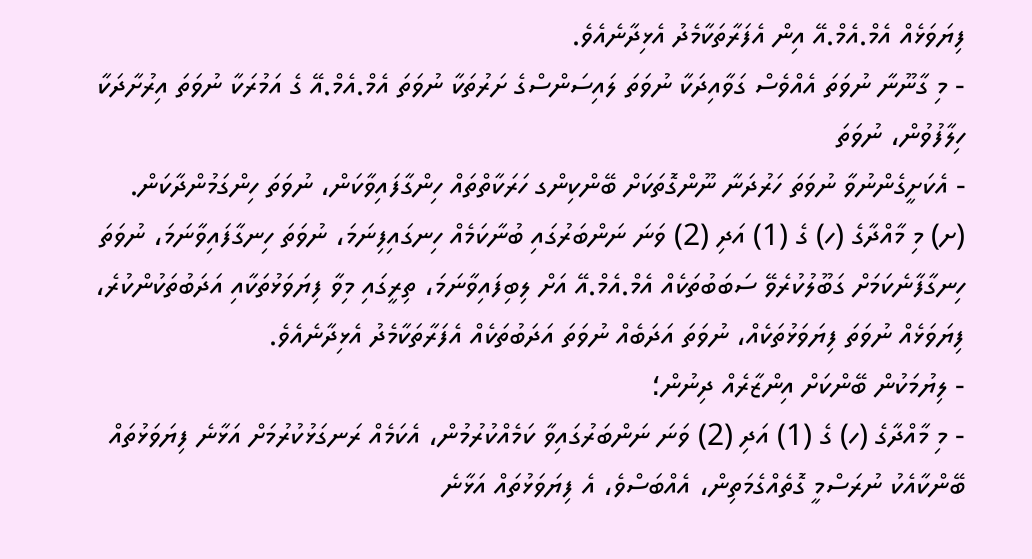ފިޔަވަޅެއް އެމް.އެމް.އޭ އިން އެފަރާތަކާމެދު އެޅިދާނެއެވެ.
- މި ގާނޫނާ ނުވަތަ އެއްވެސް ގަވާއިދަކާ ނުވަތަ ލައިސަންސްގެ ށަރުތަކާ ނުވަތަ އެމް.އެމް.އޭ ގެ އަމުރަކާ ނުވަތަ އިރުށާދަކާ ހިލާފުވުން، ނުވަތަ
- އެކަށީގެންނުވާ ނުވަތަ ހަރުދަނާ ނޫންގޮތަކަށް ބޭންކިންގ ހަރަކާތްތައް ހިންގާފައިވާކަން، ނުވަތަ ހިންގަމުންދާކަން.
(ށ) މި މާއްދާގެ (ހ) ގެ (1) އަދި (2) ވަނަ ނަންބަރުގައި ބުނާކަމެއް ހިނގައިފިނަމަ، ނުވަތަ ހިނގާފައިވާނަމަ، ނުވަތަ ހިނގާފާނެކަމަށް ގަބޫލުކުރެވޭ ސަބަބުތަކެއް އެމް.އެމް.އޭ އަށް ލިބިފައިވާނަމަ، ތިރީގައި މިވާ ފިޔަވަޅުތަކާއި އަދަބުތަކުންކުރެ، ފިޔަވަޅެއް ނުވަތަ ފިޔަވަޅުތަކެއް، ނުވަތަ އަދަބެއް ނުވަތަ އަދަބުތަކެއް އެފަރާތަކާމެދު އެޅިދާނެއެވެ.
- ލިޔުމަކުން ބޭންކަށް އިންޒާރެއް ދިނުން؛
- މި މާއްދާގެ (ހ) ގެ (1) އަދި (2) ވަނަ ނަންބަރުގައިވާ ކަމެއްކުރުމުން، އެކަމެއް ރަނގަޅުކުރުމަށް އަޅާނެ ފިޔަވަޅުތައް ބޭންކާއެކު ނުރަސްމީ ގޮތެއްގެމަތިން، އެއްބަސްވެ، އެ ފިޔަވަޅުތައް އަޅާނެ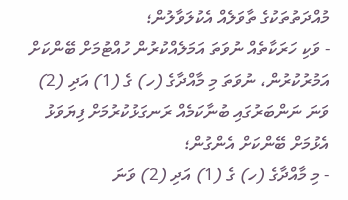މުއްދަތުތަކުގެ ތާވަލެއް އެކުލަވާލުން؛
- ވަކި ހަރަކާތެއް ނުވަތަ އަމަލެއްކުރުން ހުއްޓުމަށް ބޭންކަށް އަމުރުކުރުން، ނުވަތަ މި މާއްދާގެ (ހ) ގެ (1) އަދި (2) ވަނަ ނަންބަރުގައި ބުނާކަމެއް ރަނގަޅުކުރުމަށް ފިޔަވަޅު އެޅުމަށް ބޭންކަށް އެންގުން؛
- މި މާއްދާގެ (ހ) ގެ (1) އަދި (2) ވަނަ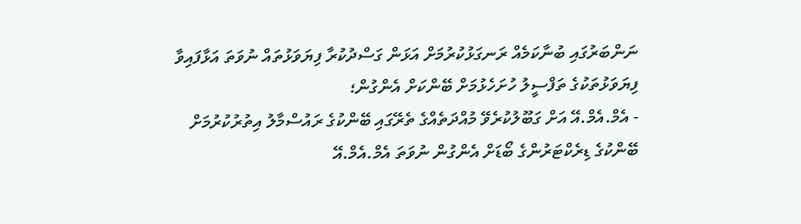ނަންބަރުގައި ބުނާކަމެއް ރަނގަޅުކުރުމަށް އަޅަން ގަސްދުކުރާ ފިޔަވަޅުތައް ނުވަތަ އަޅާފައިވާ ފިޔަވަޅުތަކުގެ ތަފްސީލު ހުށަހެޅުމަށް ބޭންކަށް އެންގުން؛
- އެމް.އެމް.އޭ އަށް ގަބޫލުކުރެވޭ މުއްދަތެއްގެ ތެރޭގައި ބޭންކުގެ ރައުސްމާލު އިތުރުކުރުމަށް ބޭންކުގެ ޑިރެކްޓަރުންގެ ބޯޑަށް އެންގުން ނުވަތަ އެމް.އެމް.އޭ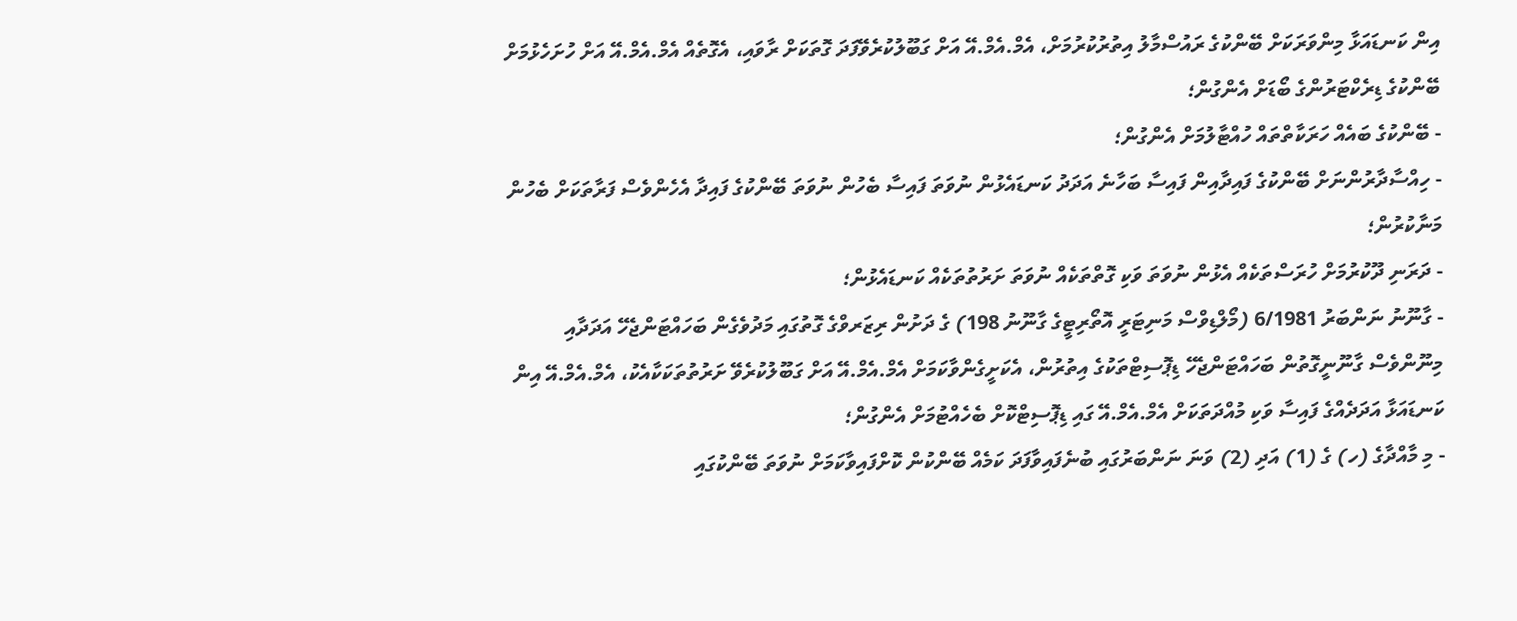އިން ކަނޑައަޅާ މިންވަރަކަށް ބޭންކުގެ ރައުސްމާލު އިތުރުކުރުމަށް، އެމް.އެމް.އޭ އަށް ގަބޫލުކުރެވޭފަދަ ގޮތަކަށް ރާވައި، އެގޮތެއް އެމް.އެމް.އޭ އަށް ހުށަހެޅުމަށް ބޭންކުގެ ޑިރެކްޓަރުންގެ ބޯޑަށް އެންގުން؛
- ބޭންކުގެ ބައެއް ހަރަކާތްތައް ހުއްޓާލުމަށް އެންގުން؛
- ހިއްސާދާރުންނަށް ބޭންކުގެ ފައިދާއިން ފައިސާ ބަހާނެ އަދަދު ކަނޑައެޅުން ނުވަތަ ފައިސާ ބެހުން ނުވަތަ ބޭންކުގެ ފައިދާ އެހެންވެސް ފަރާތަކަށް ބެހުން މަނާކުރުން؛
- ދަރަނި ދޫކުރުމަށް ހުރަސްތަކެއް އެޅުން ނުވަތަ ވަކި ގޮތްތަކެއް ނުވަތަ ށަރުތުތަކެއް ކަނޑައެޅުން؛
- ގާނޫނު ނަންބަރު 6/1981 (މޯލްޑިވްސް މަނިޓަރީ އޮތޯރިޓީގެ ގާނޫނު 198) ގެ ދަށުން ރިޒަރވްގެ ގޮތުގައި މަދުވެގެން ބަހައްޓަންޖެހޭ އަދަދާއި މިނޫންވެސް ގާނޫނީގޮތުން ބަހައްޓަންޖެހޭ ޑިޕޮސިޓްތަކުގެ އިތުރުން، އެކަށީގެންވާކަމަށް އެމް.އެމް.އޭ އަށް ގަބޫލުކުރެވޭ ށަރުތުތަކަކާއެކު، އެމް.އެމް.އޭ އިން ކަނޑައަޅާ އަދަދެއްގެ ފައިސާ ވަކި މުއްދަތަކަށް އެމް.އެމް.އޭ ގައި ޑިޕޮސިޓްކޮށް ބެހެއްޓުމަށް އެންގުން؛
- މި މާއްދާގެ (ހ) ގެ (1) އަދި (2) ވަނަ ނަންބަރުގައި ބުނެފައިވާފަދަ ކަމެއް ބޭންކުން ކޮށްފައިވާކަމަށް ނުވަތަ ބޭންކުގައި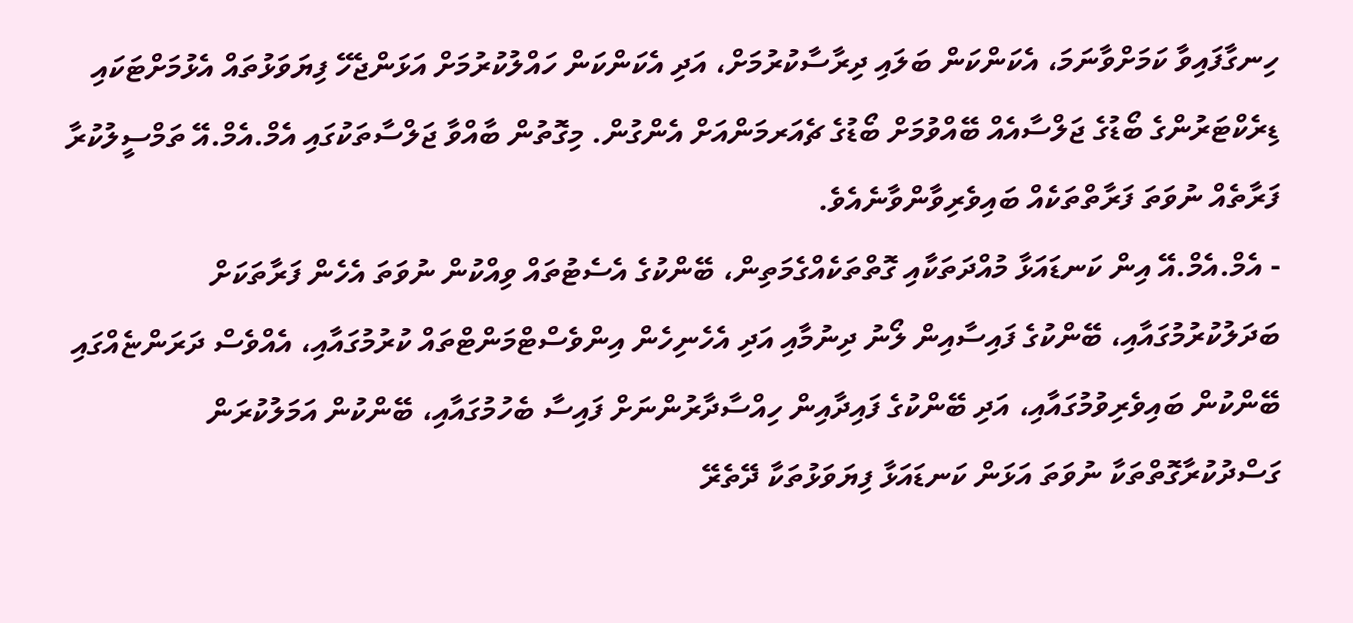ހިނގާފައިވާ ކަމަށްވާނަމަ، އެކަންކަން ބަލައި ދިރާސާކުރުމަށް، އަދި އެކަންކަން ހައްލުކުރުމަށް އަޅަންޖެހޭ ފިޔަވަޅުތައް އެޅުމަށްޓަކައި ޑިރެކްޓަރުންގެ ބޯޑުގެ ޖަލްސާއެއް ބޭއްވުމަށް ބޯޑުގެ ޗެއަރމަންއަށް އެންގުން. މިގޮތުން ބާއްވާ ޖަލްސާތަކުގައި އެމް.އެމް.އޭ ތަމްސީލުކުރާ ފަރާތެއް ނުވަތަ ފަރާތްތަކެއް ބައިވެރިވާންވާނެއެވެ.
- އެމް.އެމް.އޭ އިން ކަނޑައަޅާ މުއްދަތަކާއި ގޮތްތަކެއްގެމަތިން، ބޭންކުގެ އެސެޓުތައް ވިއްކުން ނުވަތަ އެހެން ފަރާތަކަށް ބަދަލުކުރުމުގައާއި، ބޭންކުގެ ފައިސާއިން ލޯނު ދިނުމާއި އަދި އެހެނިހެން އިންވެސްޓްމަންޓްތައް ކުރުމުގައާއި، އެއްވެސް ދަރަންޏެއްގައި ބޭންކުން ބައިވެރިވުމުގައާއި، އަދި ބޭންކުގެ ފައިދާއިން ހިއްސާދާރުންނަށް ފައިސާ ބެހުމުގައާއި، ބޭންކުން އަމަލުކުރަން ގަސްދުކުރާގޮތްތަކާ ނުވަތަ އަޅަން ކަނޑައަޅާ ފިޔަވަޅުތަކާ ދޭތެރޭ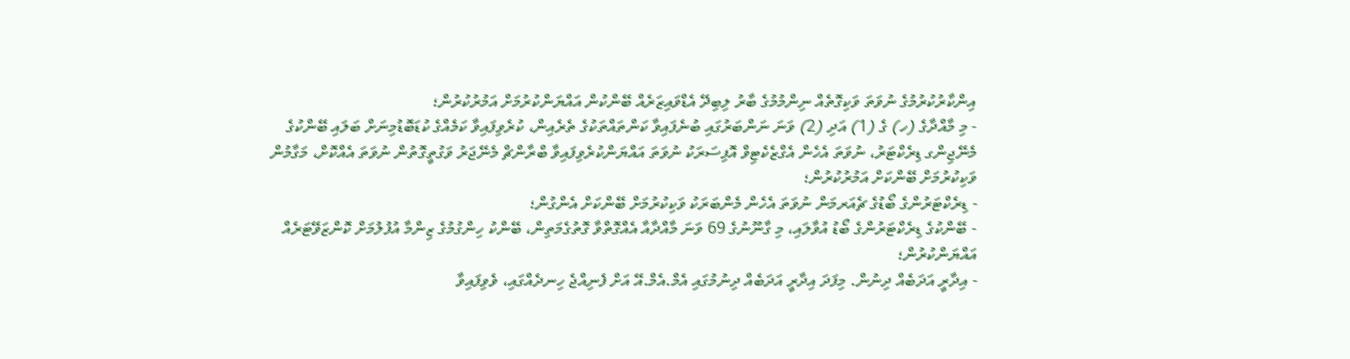އިންކާރުކުރުމުގެ ނުވަތަ ވަކިގޮތެއް ނިންމުމުގެ ބާރު ލިބިދޭ އެޑްވައިޒަރެއް ބޭންކުން އައްޔަންކުރުމަށް އަމުރުކުރުން؛
- މި މާއްދާގެ (ހ) ގެ (1) އަދި (2) ވަނަ ނަންބަރުގައި ބުނެފައިވާ ކަންތައްތަކުގެ ތެރެއިން، ކުރެވިފައިވާ ކަމެއްގެ ކުޑަބޮޑުމިނަށް ބަލައި ބޭންކުގެ މެނޭޖިންގ ޑިރެކްޓަރު، ނުވަތަ އެހެން އެގްޒެކެޓިވް އޮފިސަރަކު ނުވަތަ އައްޔަންކުރެވިފައިވާ ބްރާންޗް މެނޭޖަރު ވަގުތީގޮތުން ނުވަތަ އެއްކޮށް، މަގާމުން ވަކިކުރުމަށް ބޭންކަށް އަމުރުކުރުން؛
- ޑިރެކްޓަރުންގެ ބޯޑުގެ ޗެއަރމަން ނުވަތަ އެހެން މެންބަރަކު ވަކިކުރުމަށް ބޭންކަށް އެންގުން؛
- ބޭންކުގެ ޑިރެކްޓަރުންގެ ބޯޑު އުވާލައި، މި ގާނޫނުގެ 69 ވަނަ މާއްދާއާ އެއްގޮތްވާ ގޮތުގެމަތިން، ބޭންކު ހިންގުމުގެ ޒިންމާ އުފުލުމަށް ކޮންޒަވޭޓަރެއް އައްޔަންކުރުން؛
- އިދާރީ އަދަބެއް ދިނުން. މިފަދަ އިދާރީ އަދަބެއް ދިނުމުގައި އެމް.އެމް.އޭ އަށް ފެނިއްޖެ ހިނދެއްގައި، ވެވިފައިވާ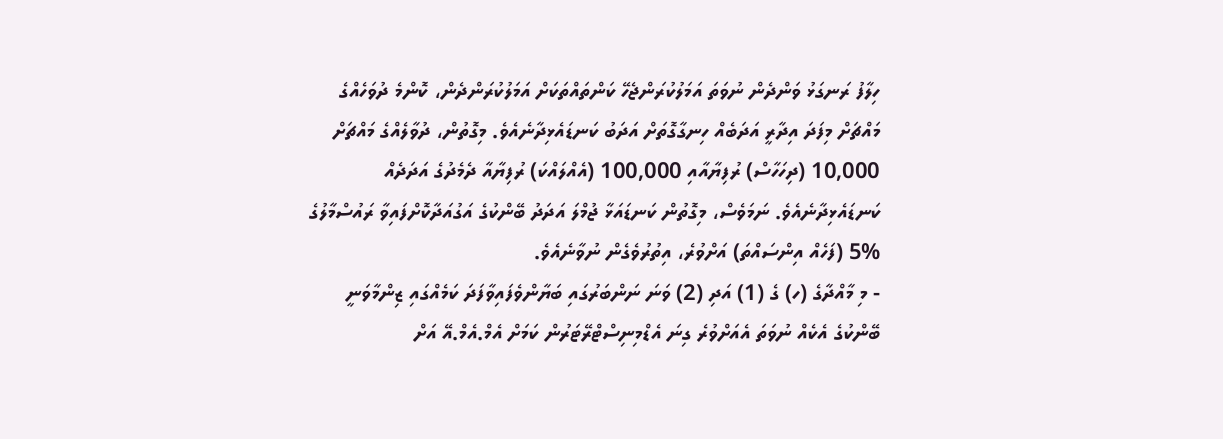ހިލާފު ރަނގަޅު ވަންދެން ނުވަތަ އަމަލުކުރަންޖެހޭ ކަންތައްތަކަށް އަމަލުކުރަންދެން، ކޮންމެ ދުވަހެއްގެ މައްޗަށް މިފަދަ އިދާރީ އަދަބެއް ހިނގާގޮތަށް އަދަބު ކަނޑައެޅިދާނެއެވެ. މިގޮތުން، ދުވާލެއްގެ މައްޗަށް 10,000 (ދިހަހާސް) ރުފިޔާއާއި 100,000 (އެއްލައްކަ) ރުފިޔާއާ ދެމެދުގެ އަދަދެއް ކަނޑައެޅިދާނެއެވެ. ނަމަވެސް، މިގޮތުން ކަނޑައަޅާ ޖުމްލަ އަދަދު ބޭންކުގެ އަގުއަދާކޮށްފައިވާ ރައުސްމާލުގެ %5 (ފަހެއް އިންސައްތަ) އަށްވުރެ، އިތުރުވެގެން ނުވާނެއެވެ.
- މި މާއްދާގެ (ހ) ގެ (1) އަދި (2) ވަނަ ނަންބަރުގައި ބަޔާންވެފައިވާފަދަ ކަމެއްގައި ޒިންމާވަނީ ބޭންކުގެ އެކެއް ނުވަތަ އެއަށްވުރެ ގިނަ އެޑްމިނިސްޓްރޭޓަރުން ކަމަށް އެމް.އެމް.އޭ އަށް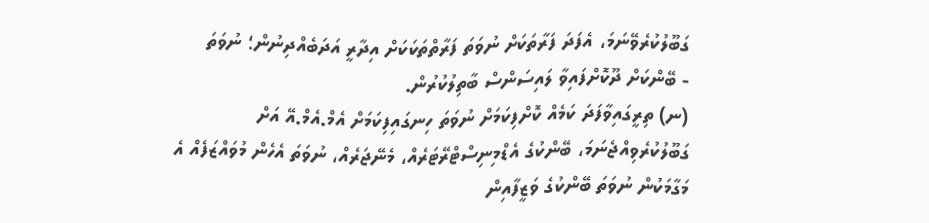ގަބޫލުކުރެވޭނަމަ، އެފަދަ ފަރާތަކަށް ނުވަތަ ފަރާތްތަކަކަށް އިދާރީ އަދަބެއްދިނުން؛ ނުވަތަ
- ބޭންކަށް ދޫކޮށްފައިވާ ލައިސަންސް ބާތިލުކުރުން.
(ނ) ތިރީގައިވާފަދަ ކަމެއް ކޮށްފިކަމަށް ނުވަތަ ހިނގައިފިކަމަށް އެމް.އެމް.އޭ އަށް ގަބޫލުކުރެވިއްޖެނަމަ، ބޭންކުގެ އެޑްމިނިސްޓްރޭޓަރެއް، މެނޭޖަރެއް، ނުވަތަ އެހެން މުވައްޒަފެއް އެ މަގާމަކުން ނުވަތަ ބޭންކުގެ ވަޒީފާއިން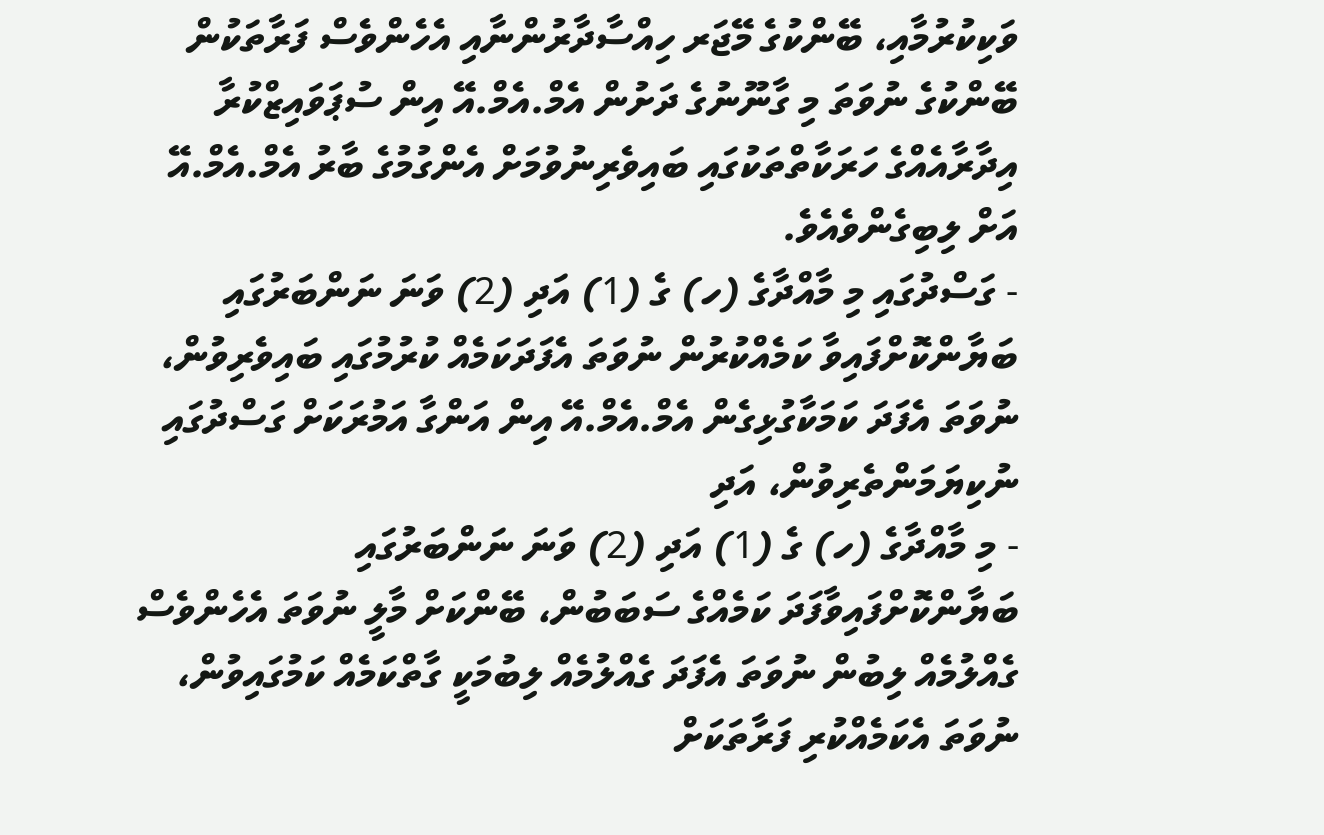ވަކިކުރުމާއި، ބޭންކުގެ މޭޖަރ ހިއްސާދާރުންނާއި އެހެންވެސް ފަރާތަކުން ބޭންކުގެ ނުވަތަ މި ގާނޫނުގެ ދަށުން އެމް.އެމް.އޭ އިން ސުޕަވައިޒްކުރާ އިދާރާއެއްގެ ހަރަކާތްތަކުގައި ބައިވެރިނުވުމަށް އެންގުމުގެ ބާރު އެމް.އެމް.އޭ އަށް ލިބިގެންވެއެވެ.
- ގަސްދުގައި މި މާއްދާގެ (ހ) ގެ (1) އަދި (2) ވަނަ ނަންބަރުގައި ބަޔާންކޮށްފައިވާ ކަމެއްކުރުން ނުވަތަ އެފަދަކަމެއް ކުރުމުގައި ބައިވެރިވުން، ނުވަތަ އެފަދަ ކަމަކާގުޅިގެން އެމް.އެމް.އޭ އިން އަންގާ އަމުރަކަށް ގަސްދުގައި ނުކިޔަމަންތެރިވުން، އަދި
- މި މާއްދާގެ (ހ) ގެ (1) އަދި (2) ވަނަ ނަންބަރުގައި ބަޔާންކޮށްފައިވާފަދަ ކަމެއްގެ ސަބަބުން، ބޭންކަށް މާލީ ނުވަތަ އެހެންވެސް ގެއްލުމެއް ލިބުން ނުވަތަ އެފަދަ ގެއްލުމެއް ލިބުމަކީ ގާތްކަމެއް ކަމުގައިވުން، ނުވަތަ އެކަމެއްކުރި ފަރާތަކަށް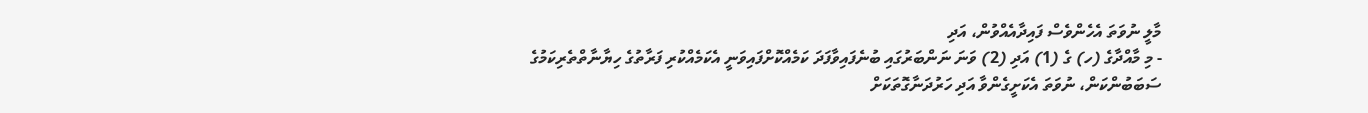މާލީ ނުވަތަ އެހެންވެސް ފައިދާއެއްވުން، އަދި
- މި މާއްދާގެ (ހ) ގެ (1) އަދި (2) ވަނަ ނަންބަރުގައި ބުނެފައިވާފަދަ ކަމެއްކޮށްފައިވަނީ އެކަމެއްކުރި ފަރާތުގެ ހިޔާނާތްތެރިކަމުގެ ސަބަބުންކަން، ނުވަތަ އެކަށީގެންވާ އަދި ހަރުދަނާގޮތަކަށް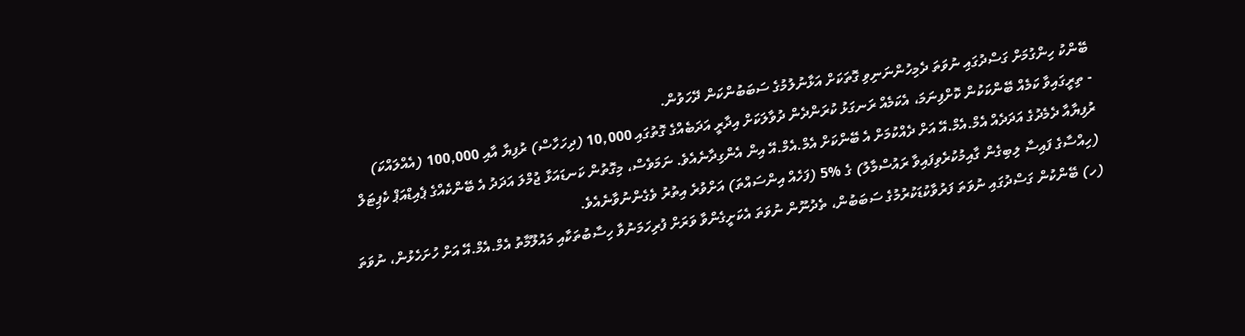ބޭންކު ހިންގުމަށް ގަސްދުގައި ނުވަތަ ދެމިހުންނަނިވި ގޮތަކަށް އަޅާނުލުމުގެ ސަބަބުންކަން ދޭހަވުން.
- ތިރީގައިވާ ކަމެއް ބޭންކަކުން ކޮށްފިނަމަ، އެކަމެއް ރަނގަޅު ކުރަންދެން ދުވާލަކަށް އިދާރީ އަދަބެއްގެ ގޮތުގައި 10,000 (ދިހަހާސް) ރުފިޔާ އާއި 100,000 (އެއްލައްކަ) ރުފިޔާއާ ދެމެދުގެ އަދަދެއް އެމް.އެމް.އޭ އަށް ދެއްކުމަށް އެ ބޭންކަށް އެމް.އެމް.އޭ އިން އެންގިދާނެއެވެ. ނަމަވެސް، މިގޮތުން ކަނޑައަޅާ ޖުމްލަ އަދަދު އެ ބޭންކެއްގެ ޕެއިޑްއަޕް ކެޕިޓަލް (ހިއްސާގެ ފައިސާ ލިބިގެން ގާއިމުކުރެވިފައިވާ ރައުސްމާލު) ގެ %5 (ފަހެއް އިންސައްތަ) އަށްވުރެ އިތުރު ވެގެންނުވާނެއެވެ.
(ހ) ބޭންކުން ގަސްދުގައި ނުވަތަ ފަރުވާކުޑަކުރުމުގެ ސަބަބުން، ތެދުނޫން ނުވަތަ އެކަށީގެންވާ ވަރަށް ފުރިހަމަނުވާ ހިސާބުތަކާއި މައުލޫމާތު އެމް.އެމް.އޭ އަށް ހުށަހެޅުން، ނުވަތަ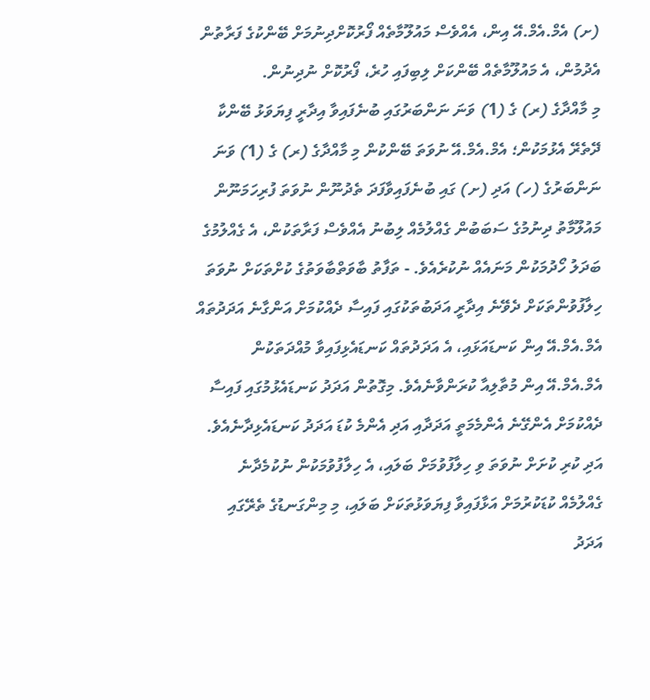(ށ) އެމް.އެމް.އޭ އިން، އެއްވެސް މައުލޫމާތެއް ފޯރުކޮށްދިނުމަށް ބޭންކުގެ ފަރާތުން އެދުމުން، އެ މައުލޫމާތެއް ބޭންކަށް ލިބިފައި ހުރެ، ފޯރުކޮށް ނުދިނުން.
މި މާއްދާގެ (ރ) ގެ (1) ވަނަ ނަންބަރުގައި ބުނެފައިވާ އިދާރީ ފިޔަވަޅު ބޭންކާ ދޭތެރޭ އެޅުމަކުން؛ އެމް.އެމް.އޭ ނުވަތަ ބޭންކުން މި މާއްދާގެ (ރ) ގެ (1) ވަނަ ނަންބަރުގެ (ހ) އަދި (ށ) ގައި ބުނެފައިވާފަދަ ތެދުނޫން ނުވަތަ ފުރިހަމަނޫން މައުލޫމާތު ދިނުމުގެ ސަބަބުން ގެއްލުމެއް ލިބުނު އެއްވެސް ފަރާތަކުން، އެ ގެއްލުމުގެ ބަދަލު ހޯދުމަކުން މަނައެއް ނުކުރެއެވެ. - ތަފާތު ބާވަތްބާވަތުގެ ކުށްތަކަށް ނުވަތަ ހިލާފުވުންތަކަށް ދެވޭނެ އިދާރީ އަދަބުތަކުގައި ފައިސާ ދެއްކުމަށް އަންގާނެ އަދަދުތައް އެމް.އެމް.އޭ އިން ކަނޑައަޅައި، އެ އަދަދުތައް ކަނޑައެޅިފައިވާ މުއްދަތަކުން އެމް.އެމް.އޭ އިން މުތާލިއާ ކުރަންވާނެއެވެ. މިގޮތުން އަދަދު ކަނޑައެޅުމުގައި ފައިސާ ދެއްކުމަށް އެންގޭނެ އެންމެމަތީ އަދަދާއި އަދި އެންމެ ކުޑަ އަދަދު ކަނޑައެޅިދާނެއެވެ. އަދި ކުރި ކުށަށް ނުވަތަ ވި ހިލާފުވުމަށް ބަލައި، އެ ހިލާފުވުމަކުން ނުކުމެދާނެ ގެއްލުމެއް ކުޑަކުރުމަށް އަޅާފައިވާ ފިޔަވަޅުތަކަށް ބަލައި، މި މިންގަނޑުގެ ތެރޭގައި އަދަދު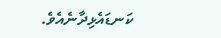ކަނޑައެޅިދާނެއެވެ.